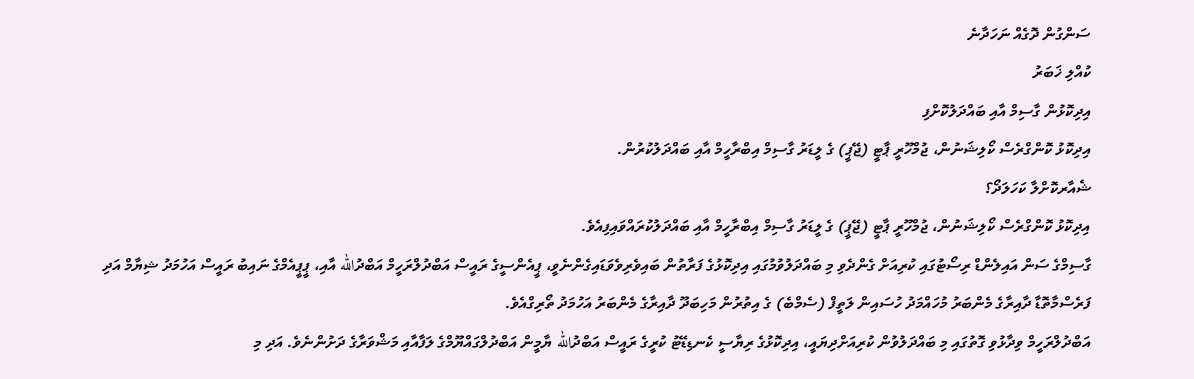ސަންގުން ދޮގެއް ނަހަދާނެ
ކުއްލި ޚަބަރު
އިދިކޮޅުން ގާސިމް އާއި ބައްދަލުކޮށްފި
އިދިކޮޅު ކޮންގްރެސް ކޯލިޝަނުން، ޖުމްހޫރީ ޕާޓީ (ޖޭޕީ) ގެ ލީޑަރު ގާސިމް އިބްރާހީމް އާއި ބައްދަލުކުރުން.
ޝެއާރކޮށްލާ ކަހަލަދޯ؟
އިދިކޮޅު ކޮންގްރެސް ކޯލިޝަނުން، ޖުމްހޫރީ ޕާޓީ (ޖޭޕީ) ގެ ލީޑަރު ގާސިމް އިބްރާހީމް އާއި ބައްދަލުކުރައްވައިފިއެވެ.
ގާސިމްގެ ސަން އައިލެންޑް ރިސޯޓުގައި ކުރިއަށް ގެންދެވި މި ބައްދަލުވުމުގައި އިދިކޮޅުގެ ފަރާތުން ބައިވެރިވެވަޑައިގެންނެވީ، ޕީއެންސީގެ ރައީސް އަބްދުލްރަހީމް އަބްދުالله އާއި، ޕީޕީއެމްގެ ނައިބު ރައީސް އަހުމަދު ޝިޔާމް އަދި ފަރެސްމާތޮޑާ ދާއިރާގެ މެންބަރު މުހައްމަދު ހުސައިން ލަތީފް (ސެމްބެ) ގެ އިތުރުން މަހިބަދޫ ދާއިރާގެ މެންބަރު އަހުމަދު ތޯރިގްއެވެ.
އަބްދުލްރަހީމް ވިދާޅުވި ގޮތުގައި މި ބައްދަލުވުން ކުރިއަށްދިޔައީ، އިދިކޮޅުގެ ރިޔާސީ ކެނޑިޑޭޓު ކުރީގެ ރައީސް އަބްދުالله ޔާމީން އަބްދުލްގައްޔޫމްގެ ލަފާއާއި މަޝްވަރާގެ ދަށުންނެވެ. އަދި މި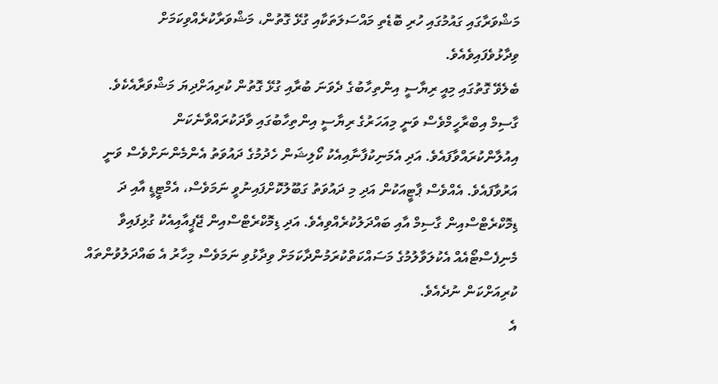މަޝްވަރާގައި ގައުމުގައި ހުރި ބޮޑެތި މައްސަލަތަކާއި ގުޅޭ ގޮތުން، މަޝްވަރާކުރެއްވިކަމަށް ވިދާޅުވެފައިވެއެވެ.
ބެލެވޭ ގޮތުގައި މިއީ ރިޔާސީ އިންތިހާބުގެ ދެވަނަ ބުރާއި ގުޅޭ ގޮތުން ކުރިއަށްދިޔަ މަޝްވަރާއެކެވެ. ގާސިމް އިބްރާހީމްވެސް ވަނީ މިއަހަރުގެ ރިޔާސީ އިންތިހާބުގައި ވާދަކުރައްވާނެކަން އިއުލާންކުރައްވާފައެވެ. އަދި އެމަނިކުފާނާއިއެކު ކޯލިޝަން ހެދުމުގެ ދައުވަތު އެންމެންނަށްވެސް ވަނީ އަރުވާފައެވެ. އެއްވެސް ޕާޓީއަކުން އަދި މި ދައުވަތު ގަބޫލުކޮށްފައިނުވީ ނަމަވެސް، އެމްޓީޑީ އާއި ދަ ޑިމޮކްރެޓްސްއިން ގާސިމް އާއި ބައްދަލުކުރެއްވިއެވެ. އަދި ޑިމޮކްރެޓްސްއިން ޖޭޕީއާއިއެކު ގުޅިފައިވާ މެނިފެސްޓޯއެއް އެކުލަވާލުމުގެ މަސައްކަތްކުރަމުންދާކަމަށް ވިދާޅުވި ނަމަވެސް މިހާރު އެ ބައްދަލުވުންތައް ކުރިއަށްކަން ނުދެއެވެ.
އެ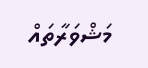މަޝްވަރާތައް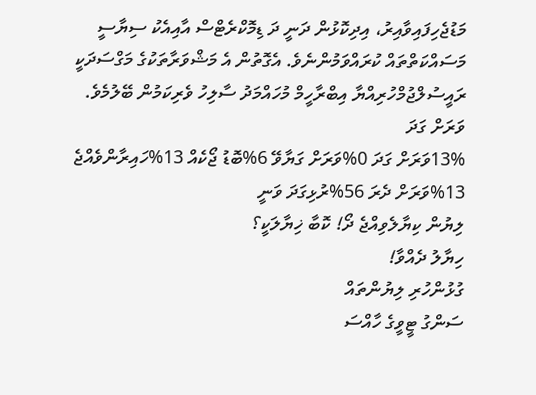މަޑުޖެހިފައިވާއިރު، އިދިކޮޅުން ދަނީ ދަ ޑިމޮކްރެޓްސް އާއިއެކު ސިޔާސީ މަސައްކަތްތައް ކުރައްވަމުންނެވެ. އެގޮތުން އެ މަޝްވަރާތަކުގެ މަގްސަދަކީ ރައީސުލްޖުމްހުރިއްޔާ އިބްރާހީމް މުހައްމަދު ސާލިހު ވެރިކަމުން ބޭލުމެވެ.
ވަރަށް ގަދަ
13%ވަރަށް ގަދަ 0%ވަރަށް ގަޔާވޭ 6%ބޮޑު ޖޯކެއް 13%ހައިރާންވެއްޖެ 13%ވަރަށް ދެރަ 56%ރުޅިގަދަ ވަނީ
ލިޔުން ކިޔާލެވިއްޖެ ދޯ! ކޮބާ ޚިޔާލަކީ؟
ހިޔާލު ދެއްވާ!
ގުޅުންހުރި ލިޔުންތައް
ސަންގު ޓީވީގެ ހާއްސަ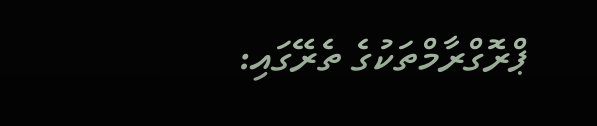ޕްރޮގްރާމްތަކުގެ ތެރޭގައި: